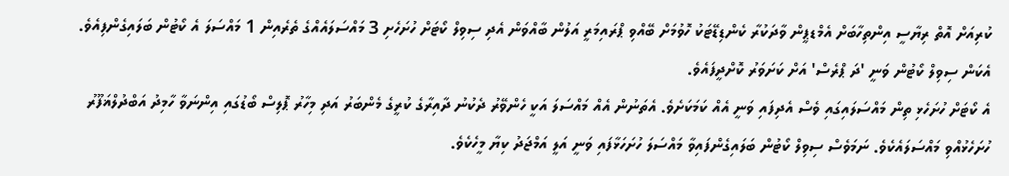ކުރިއަށް އޮތް ރިޔާސީ އިންތިހާބަށް އެމްޑޕީން ވާދަކުރާ ކެންޑިޑޭޓަކު ހޮވުމަށް ބޭއްވި ޕްރައިމަރީ އަލުން ބާއްވަން އެދި ސިވިލް ކޯޓަށް ހުށަހެށި 3 މައްސަލައެއްގެ ތެރެއިން 1 މައްސަލަ އެ ކޯޓުން ބަލައިގެންފިއެވެ.
އެކަން ސިވިލް ކޯޓުން ވަނީ 'ދަ ޕްރެސް' އަށް ކަށަވަރު ކޮށްދީފައެވެ.
އެ ކޯޓަށް ހުށަހެޅި ތިން މައްސަލައިގައި ވެސް އެދިފައި ވަނީ އެއް ކަމަކަށެވެ. އެތަނުން އެއް މައްސަލަ އަކީ ހެންވޭރު ދެކުނު ދާއިރާގެ ކުރީގެ މެންބަރު އަދި މިހާރު ޕޮލިސް ބޯޑުގައި އިންނަވާ ހާމިދު އަބްދުލްޣަފޫރު ހުށަހެޅުއްވި މައްސަލައެކެވެ. ނަމަވެސް ސިވިލް ކޯޓުން ބަލައިގެންފައިވާ މައްސަލަ ހުށަހަޅާފައި ވަނީ އަލީ އަމްޖަދު ކިޔާ މީހެކެވެ.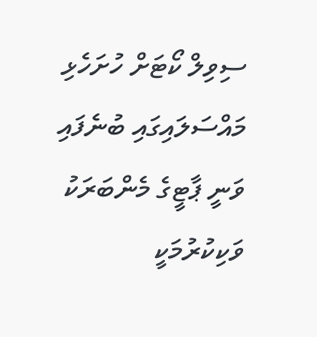ސިވިލް ކޯޓަށް ހުށަހެޅި މައްސަލައިގައި ބުނެފައި ވަނީ ޕާޓީގެ މެންބަރަކު ވަކިކުރުމަކީ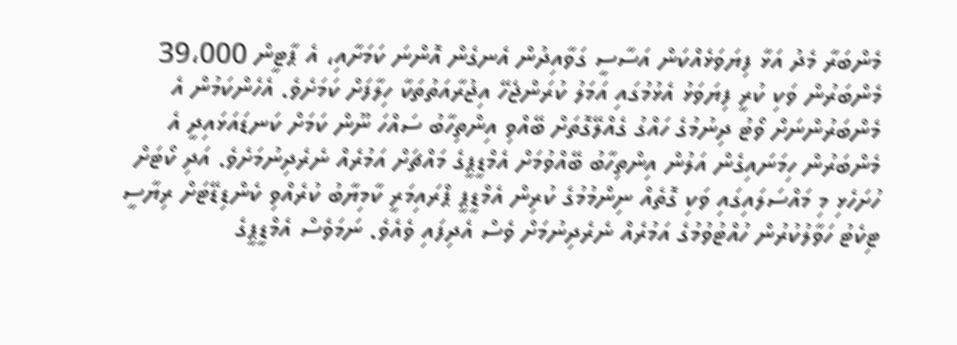މެންބަރާ މެދު އަޅާ ފިޔަވަޅެއްކަން އަސާސީ ގަވާއިދުން އެނގެން އޮންނަ ކަމަށާއި، އެ ޕާޓީން 39،000 މެންބަރުން ވަކި ކުރީ ފިޔަވަޅު އެޅުމުގައި އަމަލު ކުރަންޖެހޭ އިޖުރާއަތުތަކާ ހިލާފަށް ކަމަށެވެ. އެހެންކަމުން އެ މެންބަރުންނަށް ވޯޓު ދިނުމުގެ ހައްގު ގެއްލޭގޮތަށް ބޭއްވި އިންތިހާބު ސައްހަ ނޫން ކަމަށް ކަނޑައަޅައިދީ އެ މެންބަރުން ހިމަނައިގެން އަލުން އިންތިހާބު ބޭއްވުމަށް އެމްޑީޕީގެ މައްޗަށް އަމުރެއް ނެރެދިނުމަށެވެ. އަދި ކޯޓަށް ހުށަހެޅި މި މައްސަލައިގައި ވަކި ގޮތެއް ނިންމުމުގެ ކުރިން އެމްޑީޕީ ޕްރައިމަރީ ކާމިޔާބު ކުރެއްވި ކެންޑިޑޭޓަށް ރިޔާސީ ޓިކެޓު ހަވާލުކުރުން ހުއްޓުވުމުގެ އަމުރެއް ނެރެދިނުމަށް ވެސް އެދިފައި ވެއެވެ. ނަމަވެސް އެމްޑީޕީގެ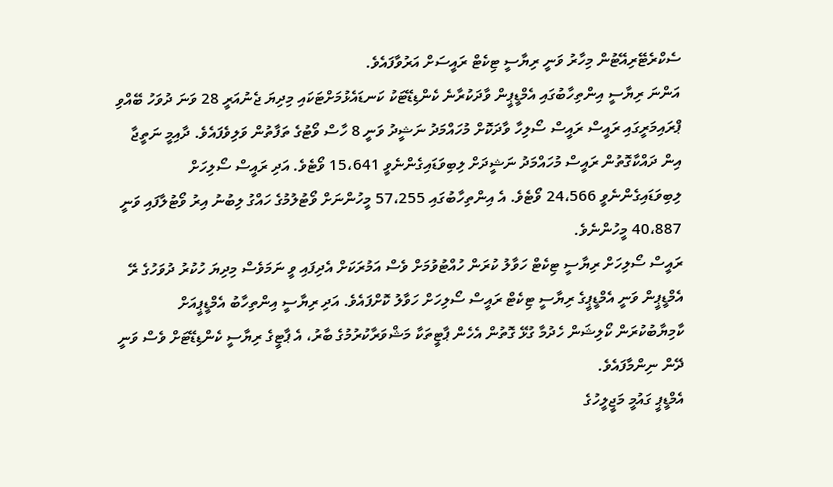ސެކްރެޓޭރިއޭޓުން މިހާރު ވަނީ ރިޔާސީ ޓިކެޓް ރައީސަށް އަރުވާފައެވެ.
އަންނަ ރިޔާސީ އިންތިހާބުގައި އެމްޑީޕީން ވާދަކުރާނެ ކެންޑިޑޭޓަކު ކަނޑައެޅުމަށްޓަކައި މިދިޔަ ޖެނުއަރީ 28 ވަނަ ދުވަހު ބޭއްވި ޕްރައިމަރީގައި ރައީސް ރައީސް ސޯލިހާ ވާދަކޮށް މުހައްމަދު ނަޝީދު ވަނީ 8 ހާސް ވޯޓުގެ ތަފާތުން ވަލިވެފައެވެ. ދާއިމީ ނަތީޖާ އިން ދައްކާގޮތުން ރައީސް މުހައްމަދު ނަޝީދަށް ލިބިވަޑައިގެންނެވީ 15،641 ވޯޓެވެ. އަދި ރައީސް ސޯލިހަށް ލިބިވަޑައިގެންނެވީ 24،566 ވޯޓެވެ. އެ އިންތިހާބުގައި 57،255 މީހުންނަށް ވޯޓުލުމުގެ ހައްގު ލިބުނު އިރު ވޯޓުލާފައި ވަނީ 40،887 މީހުންނެވެ.
ރައީސް ސޯލިހަށް ރިޔާސީ ޓިކެޓް ހަވާލު ކުރަން ހުއްޓުވުމަށް ވެސް އަމުރަކަށް އެދިފައި ވީ ނަމަވެސް މިދިޔަ ހުކުރު ދުވަހުގެ ރޭ އެމްޑީޕީން ވަނީ އެމްޑީޕީގެ ރިޔާސީ ޓިކެޓް ރައީސް ސޯލިހަށް ހަވާލު ކޮށްފައެވެ. އަދި ރިޔާސީ އިންތިހާބު އެމްޑީޕީއަށް ކާމިޔާބުކުރަން ކޯލިޝަން ހެދުމާ ގުޅޭ ގޮތުން އެހެން ޕާޓީތަކާ މަޝްވަރާކުރުމުގެ ބާރު، އެ ޕާޓީގެ ރިޔާސީ ކެންޑިޑޭޓަށް ވެސް ވަނީ ދޭން ނިންމާފައެވެ.
އެމްޑީޕީ ގައުމީ މަޖީލީހުގެ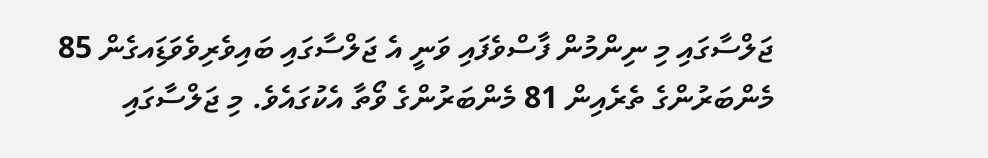ޖަލްސާގައި މި ނިންމުން ފާސްވެފައި ވަނީ އެ ޖަލްސާގައި ބައިވެރިވެވަޑަިއގެން 85 މެންބަރުންގެ ތެރެއިން 81 މެންބަރުންގެ ވޯތާ އެކުގައެވެ. މި ޖަލްސާގައި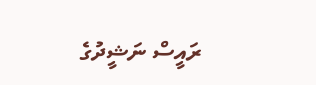ރައީސް ނަޝީދުގެ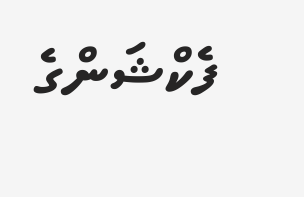ފެކްޝަންގެ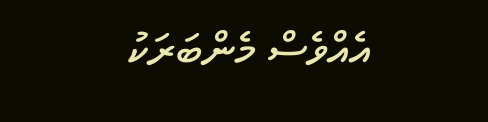އެއްވެސް މެންބަރަކު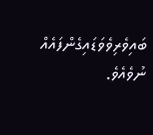ބައިވެރިވެވަޑައިގެންފައެއް ނުވެއެވެ.